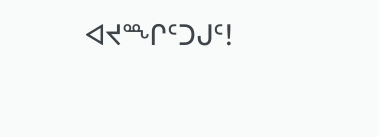ᐊᔪᙱᑦᑐᒍᑦ!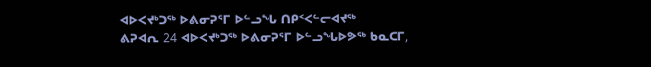ᐊᐅᐸᔪᒃᑐᖅ ᐅᕕᓂᕈᕐᒥ ᐅᓪᓗᖓ ᑎᑭᑉᐸᓪᓕᐊᔪᖅ
ᕕᕈᐊᕆ 24 ᐊᐅᐸᔪᒃᑐᖅ ᐅᕕᓂᕈᕐᒥ ᐅᓪᓗᖓᐅᕗᖅ ᑲᓇᑕᒥ,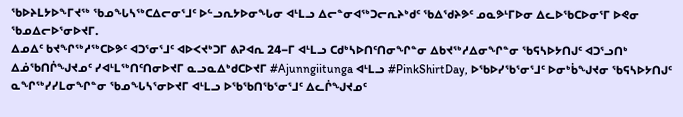ᖃᐅᔨᒪᔭᐅᖕᒥᔪᖅ ᖃᓄᖓᓴᖅᑕᐃᓕᓂᕐᒧᑦ ᐅᓪᓗᕆᔭᐅᓂᖓᓂ ᐊᒻᒪᓗ ᐃᓕᓐᓂᐊᖅᑐᓕᕆᔨᒃᑯᑦ ᖃᐃᖁᔨᕗᑦ ᓄᓇᕗᒻᒥᐅᓂ ᐃᓚᐅᖃᑕᐅᓂᕐᒥ ᐅᕙᓂ ᖃᓄᐃᓕᐅᕐᓂᐅᔪᒥ.
ᐃᓄᐃᑦ ᑲᔪᖏᖅᓱᖅᑕᐅᕗᑦ ᐊᑐᕐᓂᕐᒧᑦ ᐊᐅᐸᔪᒃᑐᒥ ᕕᕈᐊᕆ 24−ᒥ ᐊᒻᒪᓗ ᑕᑯᒃᓴᐅᑎᑦᑎᓂᖏᓐᓂ ᐃᑲᔪᖅᓱᐃᓂᖏᓐᓂ ᖃᕋᓴᐅᔭᑎᒍᑦ ᐊᑐᕐᓗᑎᒃ ᐃᓅᖃᑎᒌᖑᔪᓄᑦ ᓯᐊᒻᒪᖅᑎᑦᑎᓂᐅᔪᒥ ᓇᓗᓇᐃᒃᑯᑕᐅᔪᒥ #Ajunngiitunga ᐊᒻᒪᓗ #PinkShirtDay, ᐅᖃᐅᓯᖃᕐᓂᕐᒧᑦ ᐅᓂᒃᑳᖑᔪᓂ ᖃᕋᓴᐅᔭᑎᒍᑦ ᓇᖏᖅᓯᓯᒪᓂᖏᓐᓂ ᖃᓄᖓᓴᕐᓂᐅᔪᒥ ᐊᒻᒪᓗ ᐅᖃᖃᑎᖃᕐᓂᕐᒧᑦ ᐃᓚᒌᖑᔪᓄᑦ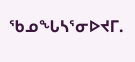ᖃᓄᖓᓴᕐᓂᐅᔪᒥ.